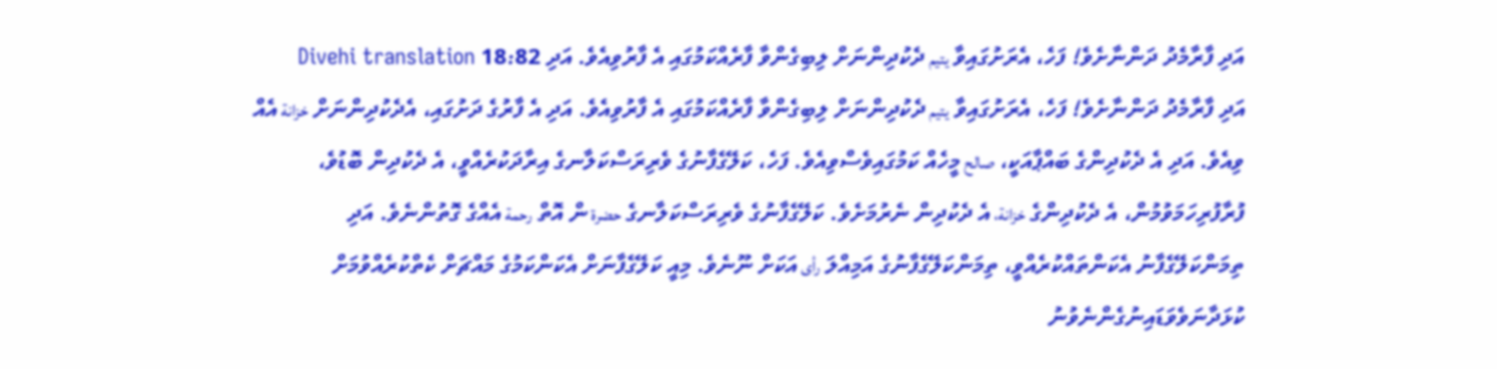އަދި ފާރާމެދު ދަންނާށެވެ! ފަހެ، އެރަށުގައިވާ يتيم ދެކުދިންނަށް ލިބިގެންވާ ފާރެއްކަމުގައި އެ ފާރުވިއެވެ. އަދި 18:82 Divehi translation
އަދި ފާރާމެދު ދަންނާށެވެ! ފަހެ، އެރަށުގައިވާ يتيم ދެކުދިންނަށް ލިބިގެންވާ ފާރެއްކަމުގައި އެ ފާރުވިއެވެ. އަދި އެ ފާރުގެ ދަށުގައި، އެދެކުދިންނަށް خزانة އެއް ވިއެވެ. އަދި އެ ދެކުދިންގެ ބައްޕާއަކީ، صالح މީހެއް ކަމުގައިވެސްވިއެވެ. ފަހެ، ކަލޭގެފާނުގެ ވެރިރަސްކަލާނގެ އިރާދަކުރެއްވީ، އެ ދެކުދިން ބޮޑުވެ، ފުރާފުރިހަމަވުމުން، އެ ދެކުދިންގެ خزانة، އެ ދެކުދިން ނެރުމަށެވެ. ކަލޭގެފާނުގެ ވެރިރަސްކަލާނގެ حضرة ން އޮތް رحمة އެއްގެ ގޮތުންނެވެ. އަދި ތިމަންކަލޭގެފާނު އެކަންތައްކުރެއްވީ، ތިމަންކަލޭގެފާނުގެ އަމިއްލަ رأى އަކަށް ނޫނެވެ. މިއީ ކަލޭގެފާނަށް އެކަންކަމުގެ މައްޗަށް ކެތްކުރެއްވުމަށް ކުޅަދާނަވެވަޑައިނުގެންނެވުނު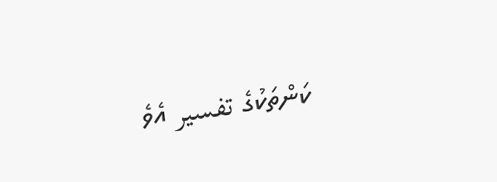ކަންތަކުގެ تفسير އެވެ